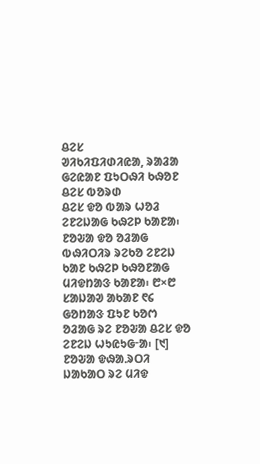ᱪᱮᱥ
ᱣᱤᱠᱤᱯᱤᱰᱤᱭᱟ, ᱨᱟᱲᱟ ᱜᱮᱭᱟᱱ ᱯᱩᱛᱷᱤ ᱠᱷᱚᱱ
ᱪᱮᱥ ᱵᱚᱨᱰ
ᱪᱮᱥ ᱫᱚ ᱵᱟᱨ ᱦᱚᱲ ᱮᱱᱮᱡᱟᱜ ᱠᱷᱮᱞ ᱠᱟᱱᱟ᱾ ᱱᱚᱶᱟ ᱫᱚ ᱚᱲᱟᱜ ᱵᱷᱤᱛᱤᱨ ᱨᱮᱠᱚ ᱮᱱᱮᱡ ᱠᱟᱱ ᱠᱷᱮᱞ ᱠᱷᱚᱱᱟᱜ ᱢᱤᱫᱴᱟᱝ ᱠᱟᱱᱟ᱾ ᱘×᱘ ᱥᱟᱡᱟᱣ ᱟᱠᱟᱱ ᱖᱔ ᱜᱚᱴᱟᱝ ᱯᱩᱱ ᱠᱚᱬ ᱚᱲᱟᱜ ᱨᱮ ᱱᱚᱶᱟ ᱪᱮᱥ ᱫᱚ ᱮᱱᱮᱡ ᱦᱩᱭᱩᱜᱼᱟ᱾ [᱑] ᱱᱚᱶᱟ ᱫᱷᱟᱹᱨᱛᱤ ᱡᱟᱠᱟᱛ ᱨᱮ ᱢᱤᱫ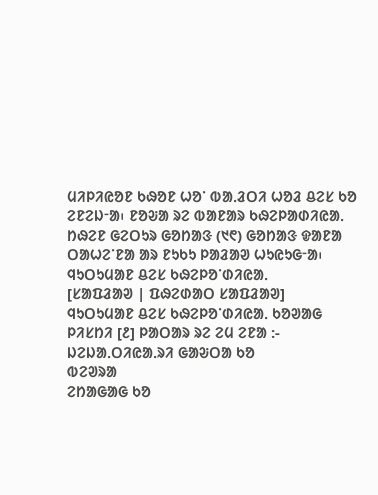ᱢᱤᱞᱤᱭᱚᱱ ᱠᱷᱚᱱ ᱦᱚᱸ ᱵᱟᱹᱲᱛᱤ ᱦᱚᱲ ᱪᱮᱥ ᱠᱚ ᱮᱱᱮᱡᱼᱟ᱾ ᱱᱚᱶᱟ ᱨᱮ ᱵᱟᱱᱟᱨ ᱠᱷᱮᱞᱟᱰᱤᱭᱟᱹ ᱴᱷᱮᱱ ᱜᱮᱛᱩᱨ ᱜᱚᱴᱟᱝ (᱑᱖) ᱜᱚᱴᱟᱝ ᱫᱟᱱᱟ ᱛᱟᱦᱮᱸᱱᱟ ᱟᱨ ᱱᱩᱠᱩ ᱞᱟᱲᱟᱣ ᱦᱩᱭᱩᱜᱼᱟ᱾
ᱧᱩᱛᱩᱢᱟᱱ ᱪᱮᱥ ᱠᱷᱮᱞᱚᱸᱰᱤᱭᱟᱹ
[ᱥᱟᱯᱲᱟᱣ | ᱯᱷᱮᱰᱟᱛ ᱥᱟᱯᱲᱟᱣ]
ᱧᱩᱛᱩᱢᱟᱱ ᱪᱮᱥ ᱠᱷᱮᱞᱚᱸᱰᱤᱭᱟᱹ ᱠᱚᱣᱟᱜ ᱞᱤᱥᱴᱤ [᱒] ᱞᱟᱛᱟᱨ ᱨᱮ ᱮᱢ ᱮᱱᱟ :-
ᱡᱮᱡᱟᱹᱛᱤᱭᱟᱹᱨᱤ ᱜᱟᱶᱛᱟ ᱠᱚ
ᱵᱮᱣᱨᱟ
ᱮᱴᱟᱜᱟᱜ ᱠᱚ